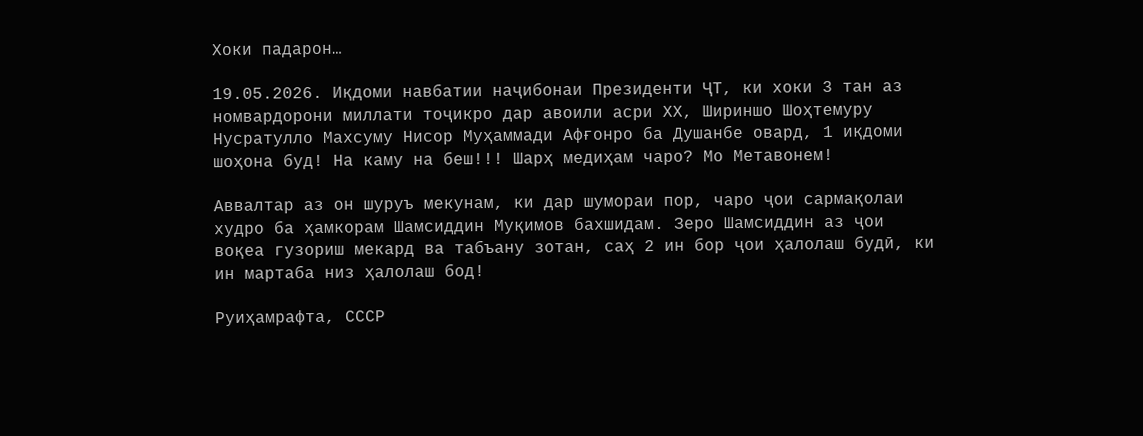Хоки падарон…

19.05.2026. Иқдоми навбатии наҷибонаи Президенти ҶТ, ки хоки 3 тан аз номвардорони миллати тоҷикро дар авоили асри ХХ, Шириншо Шоҳтемуру Нусратулло Махсуму Нисор Муҳаммади Афғонро ба Душанбе овард, 1 иқдоми шоҳона буд! На каму на беш!!! Шарҳ медиҳам чаро? Мо Метавонем!

Аввалтар аз он шуруъ мекунам, ки дар шумораи пор, чаро ҷои сармақолаи худро ба ҳамкорам Шамсиддин Муқимов бахшидам. Зеро Шамсиддин аз ҷои воқеа гузориш мекард ва табъану зотан, саҳ 2 ин бор ҷои ҳалолаш будӣ, ки ин мартаба низ ҳалолаш бод!

Руиҳамрафта, СССР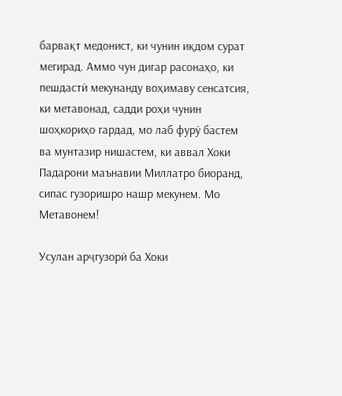барвақт медонист, ки чунин иқдом сурат мегирад. Аммо чун дигар расонаҳо, ки пешдастӣ мекунанду воҳимаву сенсатсия, ки метавонад, садди роҳи чунин шоҳкориҳо гардад, мо лаб фурӯ бастем ва мунтазир нишастем, ки аввал Хоки Падарони маънавии Миллатро биоранд, сипас гузоришро нашр мекунем. Мо Метавонем!

Усулан арҷгузорӣ ба Хоки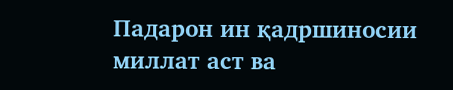Падарон ин қадршиносии миллат аст ва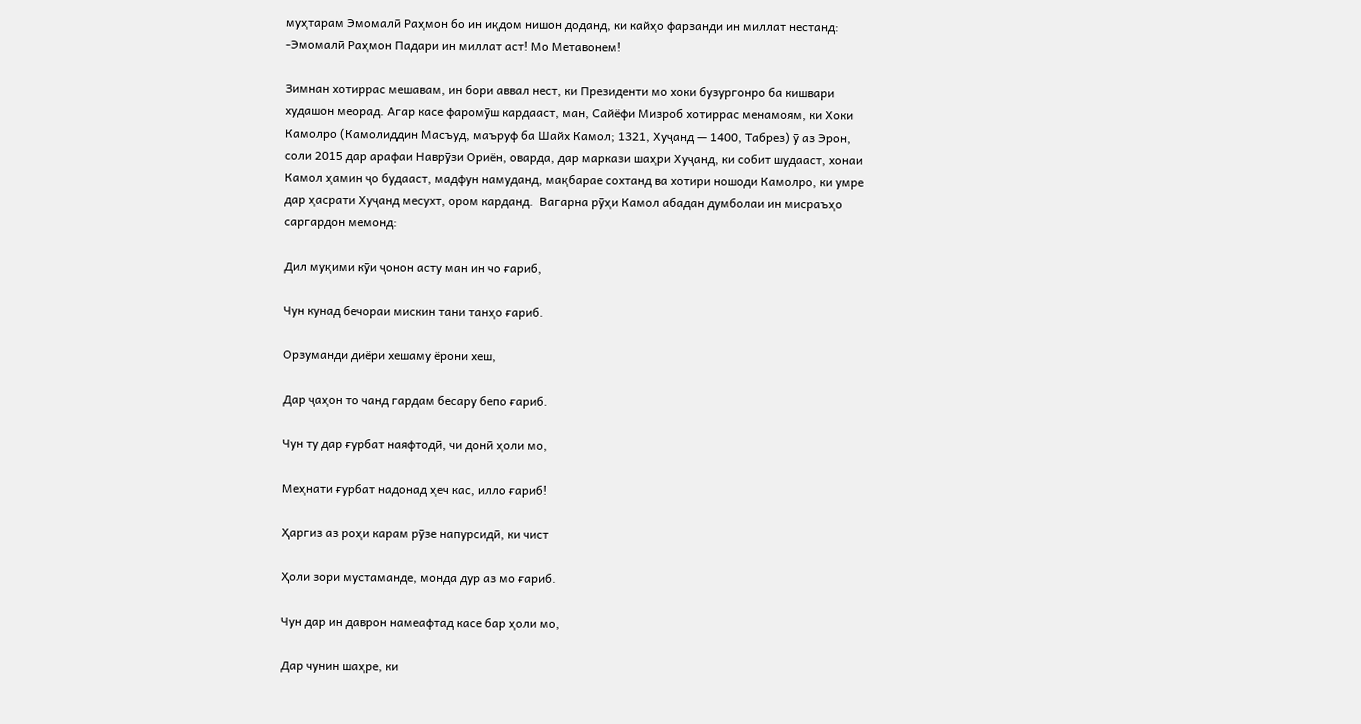муҳтарам Эмомалӣ Раҳмон бо ин иқдом нишон доданд, ки кайҳо фарзанди ин миллат нестанд: -Эмомалӣ Раҳмон Падари ин миллат аст! Мо Метавонем!

Зимнан хотиррас мешавам, ин бори аввал нест, ки Президенти мо хоки бузургонро ба кишвари худашон меорад. Агар касе фаромӯш кардааст, ман, Сайёфи Мизроб хотиррас менамоям, ки Хоки Камолро (Камолиддин Масъуд, маъруф ба Шайх Камол; 1321, Хуҷанд — 1400, Табрез) ӯ аз Эрон, соли 2015 дар арафаи Наврӯзи Ориён, оварда, дар маркази шаҳри Хуҷанд, ки собит шудааст, хонаи Камол ҳамин ҷо будааст, мадфун намуданд, мақбарае сохтанд ва хотири ношоди Камолро, ки умре дар ҳасрати Хуҷанд месухт, ором карданд.  Вагарна рӯҳи Камол абадан думболаи ин мисраъҳо саргардон мемонд:

Дил муқими кӯи ҷонон асту ман ин чо ғариб,

Чун кунад бечораи мискин тани танҳо ғариб.

Орзуманди диёри хешаму ёрони хеш,

Дар ҷаҳон то чанд гардам бесару бепо ғариб.

Чун ту дар ғурбат наяфтодӣ, чи донӣ ҳоли мо,

Меҳнати ғурбат надонад ҳеч кас, илло ғариб!

Ҳаргиз аз роҳи карам рӯзе напурсидӣ, ки чист

Ҳоли зори мустаманде, монда дур аз мо ғариб.

Чун дар ин даврон намеафтад касе бар ҳоли мо,

Дар чунин шаҳре, ки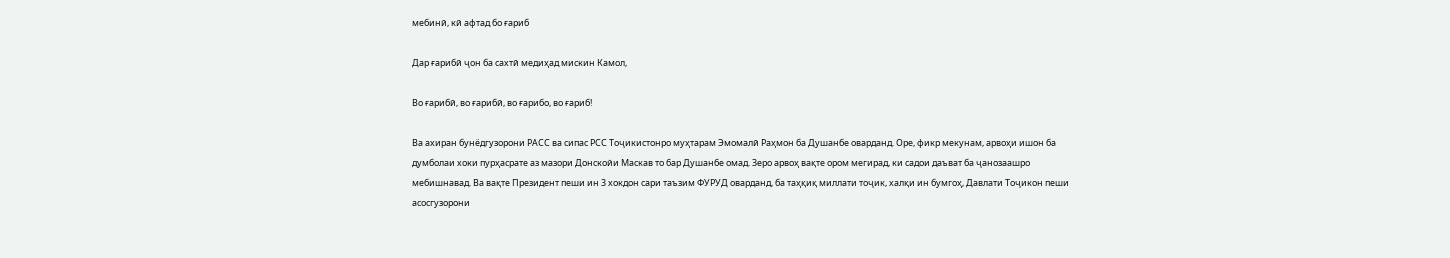мебинӣ, кӣ афтад бо ғариб

Дар ғарибӣ ҷон ба сахтӣ медиҳад мискин Камол,

Во ғарибӣ, во ғарибӣ, во ғарибо, во ғариб!

Ва ахиран бунёдгузорони РАСС ва сипас РСС Тоҷикистонро муҳтарам Эмомалӣ Раҳмон ба Душанбе оварданд. Оре, фикр мекунам, арвоҳи ишон ба думболаи хоки пурҳасрате аз мазори Донскойи Маскав то бар Душанбе омад. Зеро арвоҳ вақте ором мегирад, ки садои даъват ба ҷанозаашро мебишнавад. Ва вақте Президент пеши ин 3 хокдон сари таъзим ФУРУД оварданд, ба таҳқиқ миллати тоҷик, халқи ин бумгоҳ, Давлати Тоҷикон пеши асосгузорони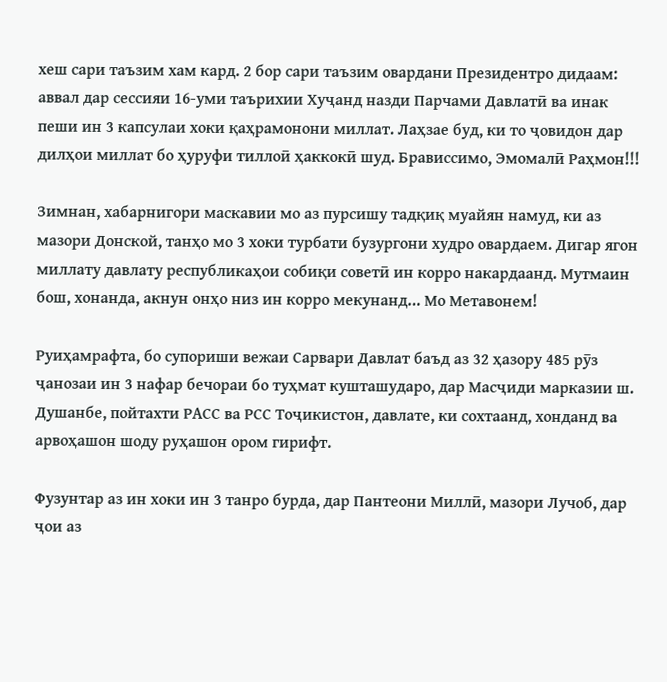хеш сари таъзим хам кард. 2 бор сари таъзим овардани Президентро дидаам: аввал дар сессияи 16-уми таърихии Хуҷанд назди Парчами Давлатӣ ва инак пеши ин 3 капсулаи хоки қаҳрамонони миллат. Лаҳзае буд, ки то ҷовидон дар дилҳои миллат бо ҳуруфи тиллоӣ ҳаккокӣ шуд. Брависсимо, Эмомалӣ Раҳмон!!!

Зимнан, хабарнигори маскавии мо аз пурсишу тадқиқ муайян намуд, ки аз мазори Донской, танҳо мо 3 хоки турбати бузургони худро овардаем. Дигар ягон миллату давлату республикаҳои собиқи советӣ ин корро накардаанд. Мутмаин бош, хонанда, акнун онҳо низ ин корро мекунанд… Мо Метавонем!

Руиҳамрафта, бо супориши вежаи Сарвари Давлат баъд аз 32 ҳазору 485 рӯз ҷанозаи ин 3 нафар бечораи бо туҳмат кушташударо, дар Масҷиди марказии ш. Душанбе, пойтахти РАСС ва РСС Тоҷикистон, давлате, ки сохтаанд, хонданд ва арвоҳашон шоду руҳашон ором гирифт.

Фузунтар аз ин хоки ин 3 танро бурда, дар Пантеони Миллӣ, мазори Лучоб, дар ҷои аз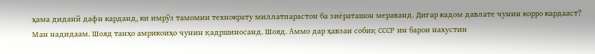ҳама диданӣ дафн карданд, ки имрӯз тамомии технократу миллатпарастон ба зиёраташон мераванд. Дигар кадом давлате чунин корро кардааст? Ман надидаам. Шояд танҳо амрикоиҳо чунин қадршиносанд. Шояд. Аммо дар ҳавзаи собиқ СССР ин барои нахустин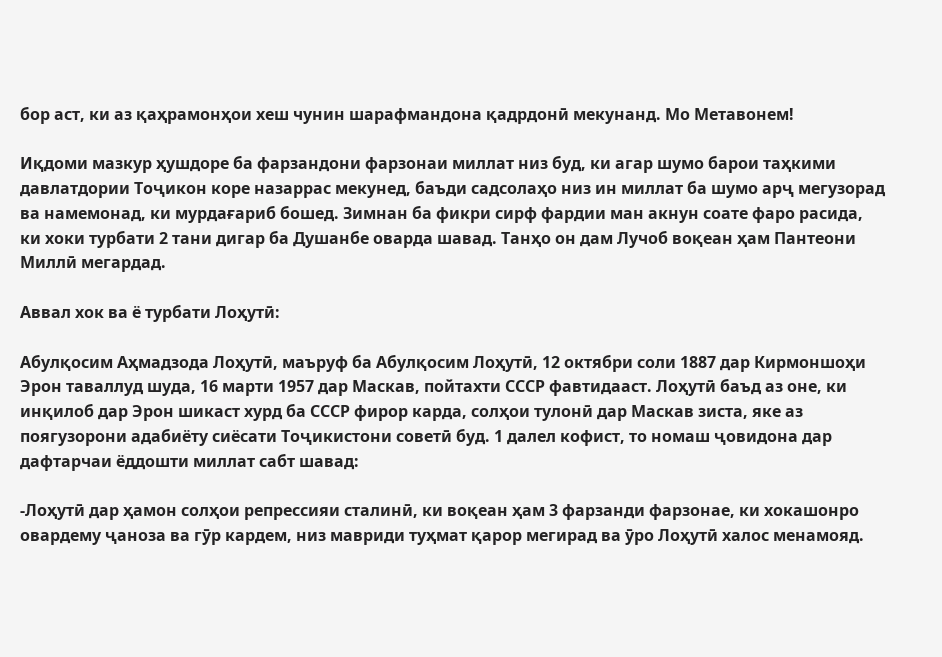бор аст, ки аз қаҳрамонҳои хеш чунин шарафмандона қадрдонӣ мекунанд. Мо Метавонем!

Иқдоми мазкур ҳушдоре ба фарзандони фарзонаи миллат низ буд, ки агар шумо барои таҳкими давлатдории Тоҷикон коре назаррас мекунед, баъди садсолаҳо низ ин миллат ба шумо арҷ мегузорад ва намемонад, ки мурдағариб бошед. Зимнан ба фикри сирф фардии ман акнун соате фаро расида, ки хоки турбати 2 тани дигар ба Душанбе оварда шавад. Танҳо он дам Лучоб воқеан ҳам Пантеони Миллӣ мегардад.

Аввал хок ва ё турбати Лоҳутӣ:

Абулқосим Аҳмадзода Лоҳутӣ, маъруф ба Абулқосим Лоҳутӣ, 12 октябри соли 1887 дар Кирмоншоҳи Эрон таваллуд шуда, 16 марти 1957 дар Маскав, пойтахти СССР фавтидааст. Лоҳутӣ баъд аз оне, ки инқилоб дар Эрон шикаст хурд ба СССР фирор карда, солҳои тулонӣ дар Маскав зиста, яке аз поягузорони адабиёту сиёсати Тоҷикистони советӣ буд. 1 далел кофист, то номаш ҷовидона дар дафтарчаи ёддошти миллат сабт шавад:

-Лоҳутӣ дар ҳамон солҳои репрессияи сталинӣ, ки воқеан ҳам 3 фарзанди фарзонае, ки хокашонро овардему ҷаноза ва гӯр кардем, низ мавриди туҳмат қарор мегирад ва ӯро Лоҳутӣ халос менамояд.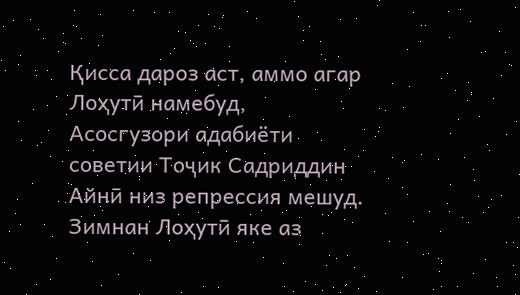Қисса дароз аст, аммо агар Лоҳутӣ намебуд, Асосгузори адабиёти советии Тоҷик Садриддин Айнӣ низ репрессия мешуд. Зимнан Лоҳутӣ яке аз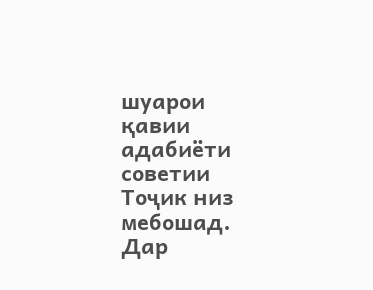шуарои қавии адабиёти советии Тоҷик низ мебошад. Дар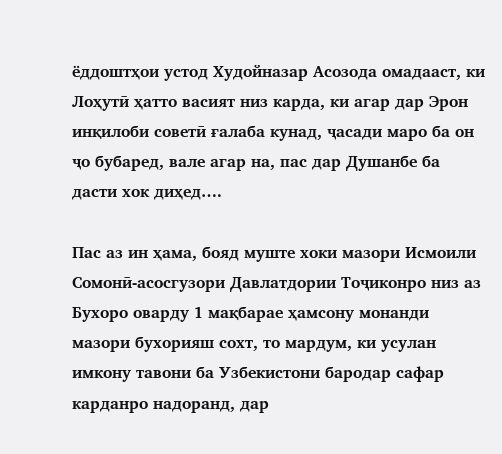ёддоштҳои устод Худойназар Асозода омадааст, ки Лоҳутӣ ҳатто васият низ карда, ки агар дар Эрон инқилоби советӣ ғалаба кунад, ҷасади маро ба он ҷо бубаред, вале агар на, пас дар Душанбе ба дасти хок диҳед….

Пас аз ин ҳама, бояд муште хоки мазори Исмоили Сомонӣ-асосгузори Давлатдории Тоҷиконро низ аз Бухоро оварду 1 мақбарае ҳамсону монанди мазори бухорияш сохт, то мардум, ки усулан имкону тавони ба Узбекистони бародар сафар карданро надоранд, дар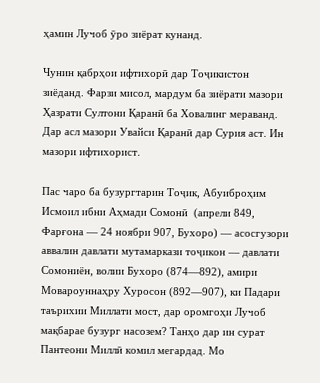ҳамин Лучоб ӯро зиёрат кунанд.

Чунин қабрҳои ифтихорӣ дар Тоҷикистон зиёданд. Фарзи мисол, мардум ба зиёрати мазори Ҳазрати Султони Қаранӣ ба Ховалинг мераванд. Дар асл мазори Увайси Қаранӣ дар Сурия аст. Ин мазори ифтихорист.

Пас чаро ба бузургтарин Тоҷик, Абуиброҳим Исмоил ибни Аҳмади Сомонӣ  (апрели 849, Фарғона — 24 ноябри 907, Бухоро) — асосгузори аввалин давлати мутамаркази тоҷикон — давлати Сомониён, волии Бухоро (874—892), амири Мовароуннаҳру Хуросон (892—907), ки Падари таърихии Миллати мост, дар оромгоҳи Лучоб мақбарае бузург насозем? Танҳо дар ин сурат Пантеони Миллӣ комил мегардад. Мо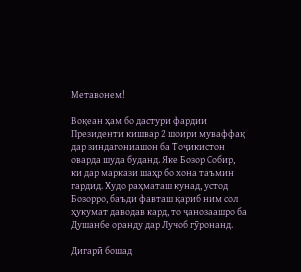Метавонем!

Воқеан ҳам бо дастури фардии Президенти кишвар 2 шоири муваффақ дар зиндагониашон ба Тоҷикистон оварда шуда буданд. Яке Бозор Собир, ки дар маркази шаҳр бо хона таъмин гардид. Худо раҳматаш кунад, устод Бозорро, баъди фавташ қариб ним сол ҳукумат даводав кард, то ҷанозаашро ба Душанбе оранду дар Лучоб гӯронанд.

Дигарӣ бошад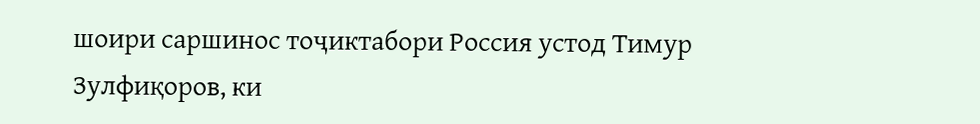шоири саршинос тоҷиктабори Россия устод Тимур Зулфиқоров, ки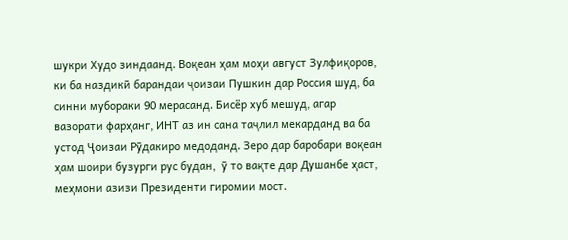шукри Худо зиндаанд. Воқеан ҳам моҳи август Зулфиқоров, ки ба наздикӣ барандаи ҷоизаи Пушкин дар Россия шуд, ба синни мубораки 90 мерасанд. Бисёр хуб мешуд, агар вазорати фарҳанг, ИНТ аз ин сана таҷлил мекарданд ва ба устод Ҷоизаи Рӯдакиро медоданд. Зеро дар баробари воқеан ҳам шоири бузурги рус будан,  ӯ то вақте дар Душанбе ҳаст, меҳмони азизи Президенти гиромии мост.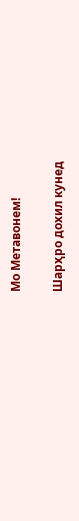Мо Метавонем!

Шарҳро дохил кунед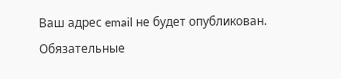Ваш адрес email не будет опубликован. Обязательные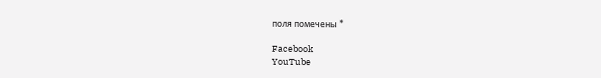поля помечены *

Facebook
YouTube